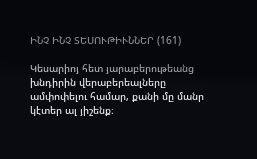ԻՆՉ ԻՆՉ ՏԵՍՈՒԹԻՒՆՆԵՐ (161)

Կեսարիոյ հետ յարաբերութեանց խնդիրին վերաբերեալները ամփոփելու համար, քանի մը մանր կէտեր ալ յիշենք։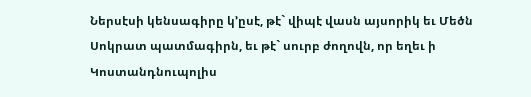Ներսէսի կենսագիրը կ’ըսէ, թէ` վիպէ վասն այսորիկ եւ Մեծն Սոկրատ պատմագիրն, եւ թէ` սուրբ ժողովն, որ եղեւ ի Կոստանդնուպոլիս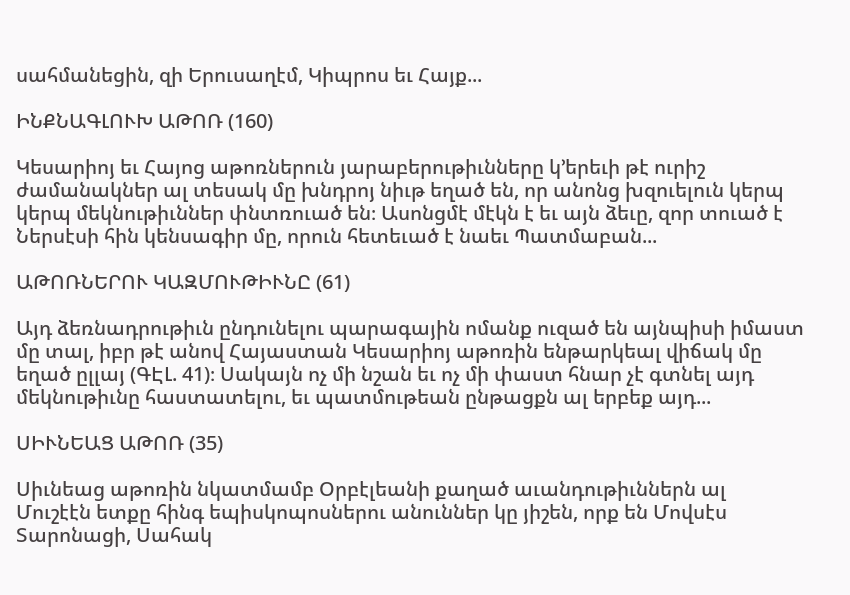սահմանեցին, զի Երուսաղէմ, Կիպրոս եւ Հայք...

ԻՆՔՆԱԳԼՈՒԽ ԱԹՈՌ (160)

Կեսարիոյ եւ Հայոց աթոռներուն յարաբերութիւնները կ’երեւի թէ ուրիշ ժամանակներ ալ տեսակ մը խնդրոյ նիւթ եղած են, որ անոնց խզուելուն կերպ կերպ մեկնութիւններ փնտռուած են։ Ասոնցմէ մէկն է եւ այն ձեւը, զոր տուած է Ներսէսի հին կենսագիր մը, որուն հետեւած է նաեւ Պատմաբան...

ԱԹՈՌՆԵՐՈՒ ԿԱԶՄՈՒԹԻՒՆԸ (61)

Այդ ձեռնադրութիւն ընդունելու պարագային ոմանք ուզած են այնպիսի իմաստ մը տալ, իբր թէ անով Հայաստան Կեսարիոյ աթոռին ենթարկեալ վիճակ մը եղած ըլլայ (ԳԷԼ. 41)։ Սակայն ոչ մի նշան եւ ոչ մի փաստ հնար չէ գտնել այդ մեկնութիւնը հաստատելու, եւ պատմութեան ընթացքն ալ երբեք այդ...

ՍԻՒՆԵԱՑ ԱԹՈՌ (35)

Սիւնեաց աթոռին նկատմամբ Օրբէլեանի քաղած աւանդութիւններն ալ Մուշէէն ետքը հինգ եպիսկոպոսներու անուններ կը յիշեն, որք են Մովսէս Տարոնացի, Սահակ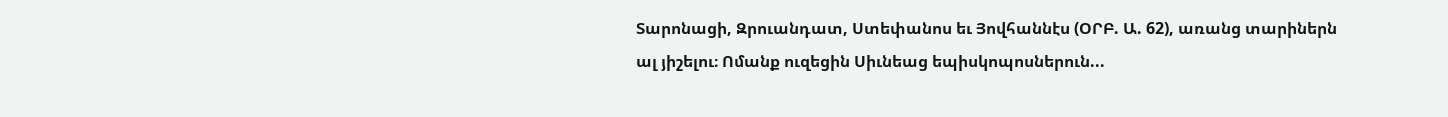Տարոնացի, Զրուանդատ, Ստեփանոս եւ Յովհաննէս (ՕՐԲ. Ա. 62), առանց տարիներն ալ յիշելու։ Ոմանք ուզեցին Սիւնեաց եպիսկոպոսներուն...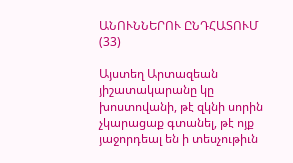ԱՆՈՒՆՆԵՐՈՒ ԸՆԴՀԱՏՈՒՄ (33)

Այստեղ Արտազեան յիշատակարանը կը խոստովանի, թէ զկնի սորին չկարացաք գտանել, թէ ոյք յաջորդեալ են ի տեսչութիւն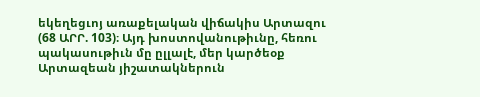եկեղեցւոյ առաքելական վիճակիս Արտազու (68 ԱՐՐ. 103)։ Այդ խոստովանութիւնը, հեռու պակասութիւն մը ըլլալէ, մեր կարծեօք Արտազեան յիշատակներուն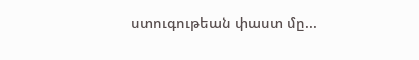ստուգութեան փաստ մը...